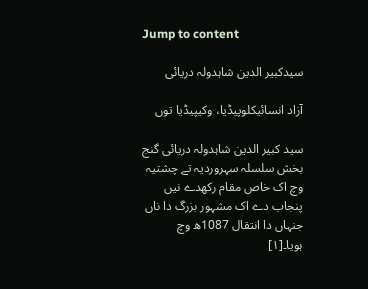Jump to content

سیدکبیر الدین شاہدولہ دریائی

آزاد انسائیکلوپیڈیا، وکیپیڈیا توں

سید کبیر الدین شاہدولہ دریائی گنج بخش سلسلہ سہروردیہ تے چشتیہ وچ اک خاص مقام رکھدے نيں پنجاب دے اک مشہور بزرگ دا ناں جنہاں دا انتقال 1087ھ وچ ہويا۔[۱]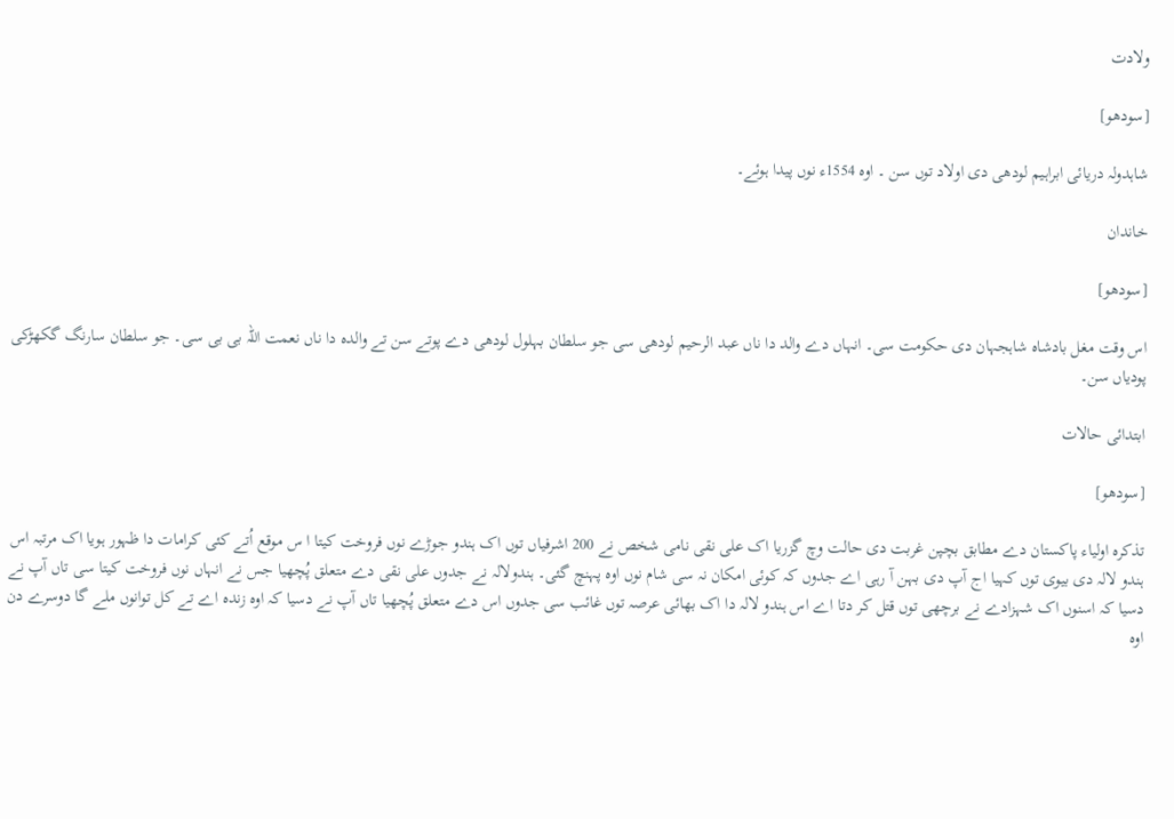ولادت

[سودھو]

شاہدولہ دریائی ابراہیم لودھی دی اولاد توں سن ۔ اوہ 1554ء نوں پیدا ہوئے۔

خاندان

[سودھو]

اس وقت مغل بادشاہ شاہجہان دی حکومت سی۔ انہاں دے والد دا ناں عبد الرحیم لودھی سی جو سلطان بہلول لودھی دے پوتے سن تے والدہ دا ناں نعمت اللہ بی بی سی۔ جو سلطان سارنگ گکھڑکی پودیاں سن۔

ابتدائی حالات

[سودھو]

تذکرہ اولیاء پاکستان دے مطابق بچپن غربت دی حالت وچ گزریا اک علی نقی نامی شخص نے 200 اشرفیاں توں اک ہندو جوڑے نوں فروخت کيتا ا س موقع اُتے کئی کرامات دا ظہور ہويا اک مرتبہ اس ہندو لالہ دی بیوی توں کہیا اج آپ دی بہن آ رہی اے جدوں کہ کوئی امکان نہ سی شام نوں اوہ پہنچ گئی۔ ہندولالہ نے جدوں علی نقی دے متعلق پُچھیا جس نے انہاں نوں فروخت کيتا سی تاں آپ نے دسیا کہ اسنوں اک شہزادے نے برچھی توں قتل کر دتا اے اس ہندو لالہ دا اک بھائی عرصہ توں غائب سی جدوں اس دے متعلق پُچھیا تاں آپ نے دسیا کہ اوہ زندہ اے تے کل توانوں ملے گا دوسرے دن اوہ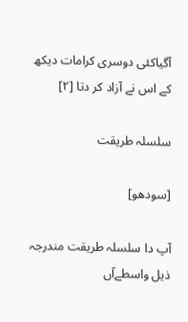آگیاکئی دوسری کرامات دیکھ کے اس نے آزاد کر دتا [۲]

سلسلہ طریقت

[سودھو]

آپ دا سلسلہ طریقت مندرجہ ذیل واسطےآں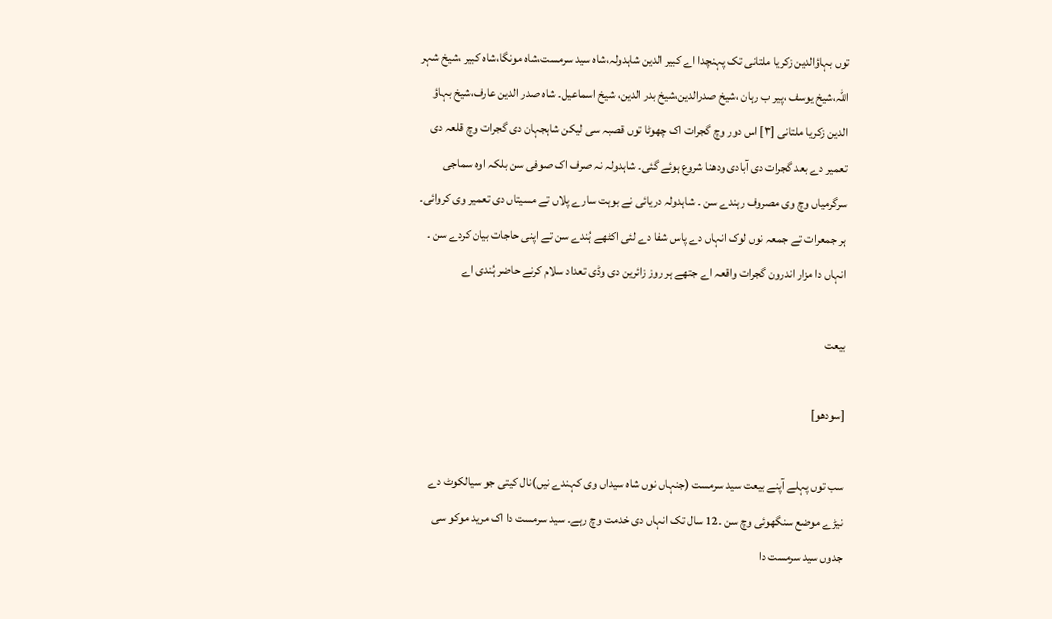توں بہاؤالدین زکریا ملتانی تک پہنچدا اے کبیر الدین شاہدولہ،شاہ سید سرمست،شاہ مونگا،شاہ کبیر ،شیخ شہر اللہ،شیخ یوسف ،پیر ب رہان ،شیخ صدرالدین،شیخ بدر الدین، شیخ اسماعیل۔ شاہ صدر الدین عارف،شیخ بہاؤ الدین زکریا ملتانی [۳] اس دور وچ گجرات اک چھوٹا توں قصبہ سی لیکن شاہجہان دی گجرات وچ قلعہ دی تعمیر دے بعد گجرات دی آبادی ودھنا شروع ہوئے گئی۔ شاہدولہ نہ صرف اک صوفی سن بلکہ اوہ سماجی سرگرمیاں وچ وی مصروف رہندے سن ۔ شاہدولہ دریائی نے بوہت سارے پلاں تے مسیتاں دی تعمیر وی کروائی۔ ہر جمعرات تے جمعہ نوں لوک انہاں دے پاس شفا دے لئی اکٹھے ہُندے سن تے اپنی حاجات بیان کردے سن ۔ انہاں دا مزار اندرون گجرات واقعہ اے جتھے ہر روز زائرین دی وڈی تعداد سلام کرنے حاضر ہُندی اے

بیعت

[سودھو]

سب توں پہلے آپنے بیعت سید سرمست (جنہاں نوں شاہ سیداں وی کہندے نيں)نال کيتی جو سیالکوٹ دے نیڑے موضع سنگھوئی وچ سن ۔12 سال تک انہاں دی خدمت وچ رہے۔ سید سرمست دا اک مرید موکو سی جدوں سید سرمست دا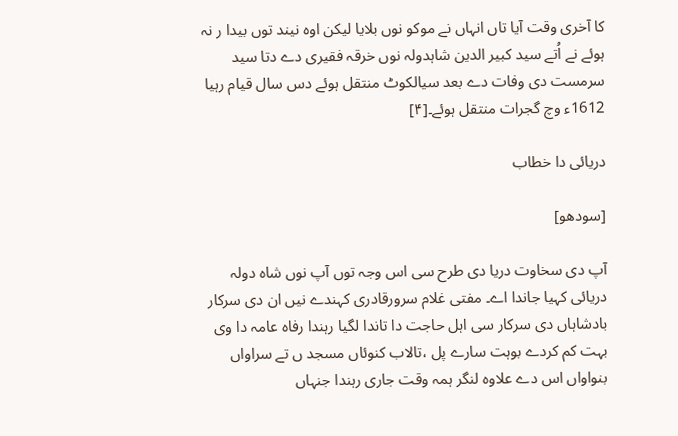کا آخری وقت آیا تاں انہاں نے موکو نوں بلايا لیکن اوہ نیند توں بیدا ر نہ ہوئے نے اُتے سید کبیر الدین شاہدولہ نوں خرقہ فقیری دے دتا سید سرمست دی وفات دے بعد سیالکوٹ منتقل ہوئے دس سال قیام رہیا 1612ء وچ گجرات منتقل ہوئے۔[۴]

دریائی دا خطاب

[سودھو]

آپ دی سخاوت دریا دی طرح سی اس وجہ توں آپ نوں شاہ دولہ دریائی کہیا جاندا اے۔ مفتی غلام سرورقادری کہندے نيں ان دی سرکار بادشاہاں دی سرکار سی اہل حاجت دا تاندا لگیا رہندا رفاہ عامہ دا وی بہت کم کردے بوہت سارے پل ،تالاب کنوئاں مسجد ں تے سراواں بنواواں اس دے علاوہ لنگر ہمہ وقت جاری رہندا جنہاں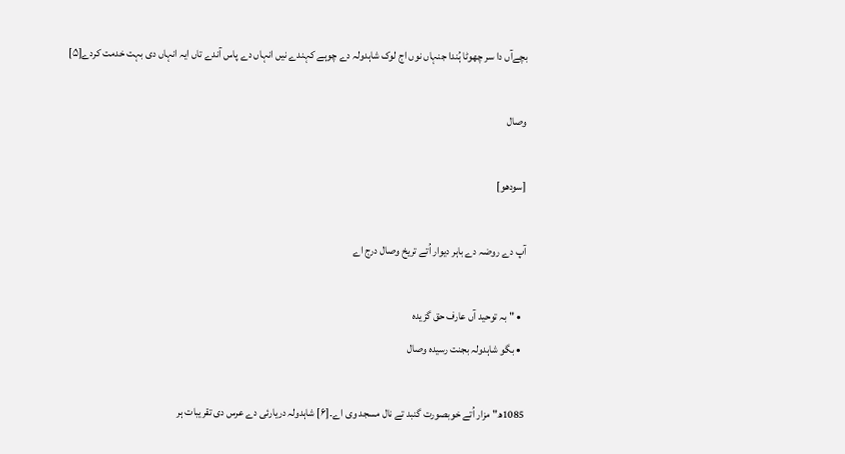بچےآں دا سر چھوٹا ہُندا جنہاں نوں اج لوک شاہدولہ دے چوہے کہندے نيں انہاں دے پاس آندے تاں ایہ انہاں دی بہت خدمت کردے[۵]

وصال

[سودھو]

آپ دے روضہ دے باہر دیوار اُتے تریخ وصال درج اے

  • " بہ توحید آں عارف حق گزیدہ
  • بگو شاہدولہ بجنت رسیدہ وصال

1085ھ" مزار اُتے خوبصورت گنبد تے نال مسجد وی اے۔[۶] شاہدولہ دریارئی دے عرس دی تقریبات ہر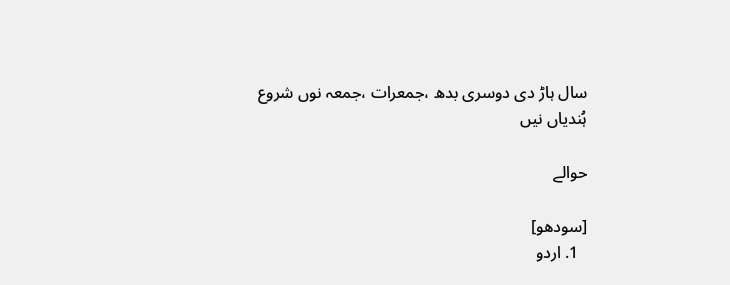سال ہاڑ دی دوسری بدھ ،جمعرات ،جمعہ نوں شروع ہُندیاں نيں

حوالے

[سودھو]
  1. اردو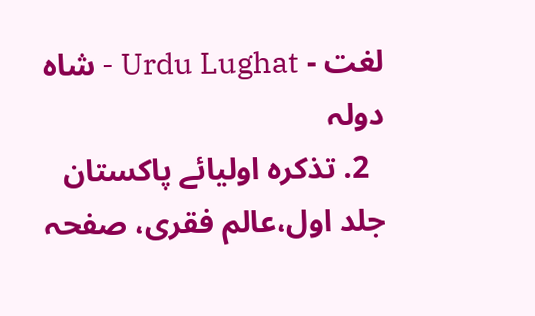لغت - Urdu Lughat - شاہ دولہ
  2. تذکرہ اولیائے پاکستان جلد اول،عالم فقری، صفحہ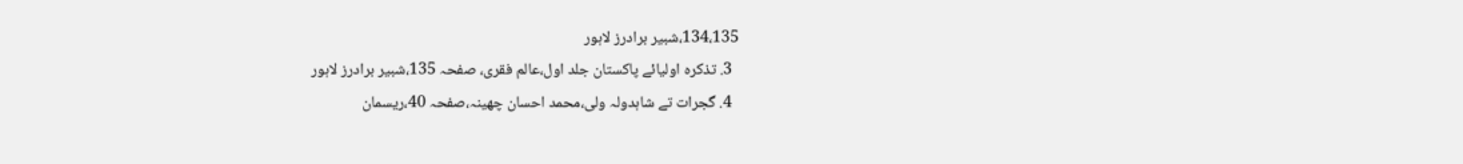134،135،شبیر برادرز لاہور
  3. تذکرہ اولیائے پاکستان جلد اول،عالم فقری، صفحہ 135،شبیر برادرز لاہور
  4. گجرات تے شاہدولہ ولی،محمد احسان چھینہ،صفحہ 40،ریسمان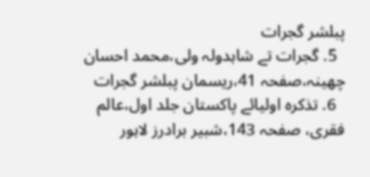پبلشر گجرات
  5. گجرات تے شاہدولہ ولی،محمد احسان چھینہ،صفحہ 41،ریسمان پبلشر گجرات
  6. تذکرہ اولیائے پاکستان جلد اول،عالم فقری، صفحہ 143،شبیر برادرز لاہور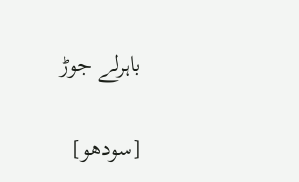باہرلے جوڑ

[سودھو]